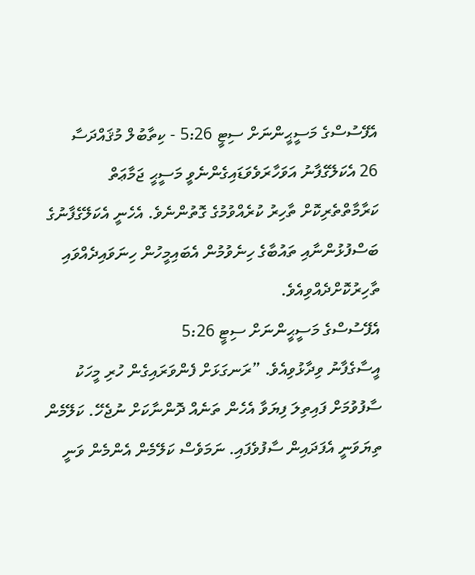އެފޭސުސްގެ މަސީޙީންނަށް ސިޓީ 5:26 - ކިތާބުލް މުޤައްދަސާ
26 އެކަލޭގެފާނު އަވަހާރަވެވަޑައިގެންނެވީ މަސީޙީ ޖަމާޢަތް ކަރާމާތްތެރިކޮށް ތާހިރު ކުރެއްވުމުގެ ގޮތުންނެވެ. އެހެނީ އެކަލޭގެފާނުގެ ބަސްފުޅުންނާއި ތައުބާގެ ހިނެވުމުން އެބައިމީހުން ހިނަވައިދެއްވައި ތާހިރުކޮށްދެއްވިއެވެ.
އެފޭސުސްގެ މަސީޙީންނަށް ސިޓީ 5:26
އީސާގެފާނު ވިދާޅުވިއެވެ. ”ރަނގަޅަށް ފެންވަރައިގެން ހުރި މީހަކު ސާފުވުމަށް ފައިތިލަ ފިޔަވާ އެހެން ތަނެއް ދޮންނާކަށް ނުޖެހޭ. ކަލޭމެން ތިޔަވަނީ އެފަދައިން ސާފުވެފައި. ނަމަވެސް ކަލޭމެން އެންމެން ވަނީ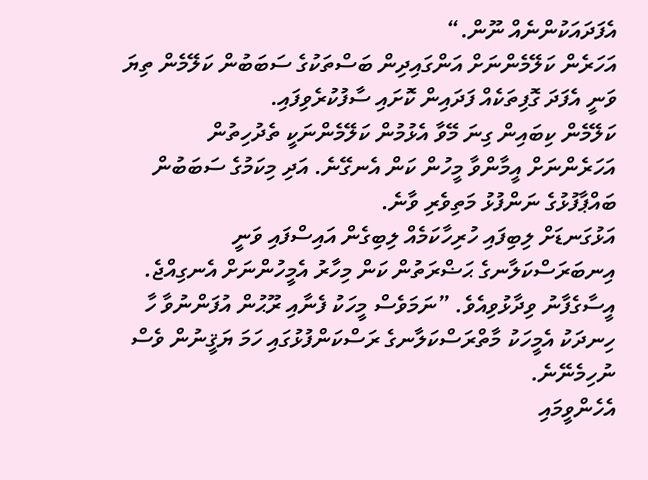އެފަދައަކުންނެއް ނޫން.“
އަހަރެން ކަލޭމެންނަށް އަންގައިދިން ބަސްތަކުގެ ސަބަބުން ކަލޭމެން ތިޔަ ވަނީ އެފަދަ ގޮފިތަކެއް ފަދައިން ކޮށައި ސާފުކުރެވިފައި.
ކަލޭމެން ކިބައިން ގިނަ މޭވާ އެޅުމުން ކަލޭމެންނަކީ ތެދުހިތުން އަހަރެންނަށް އީމާންވާ މީހުން ކަން އެނގޭނެ. އަދި މިކަމުގެ ސަބަބުން ބައްޕާފުޅުގެ ނަންފުޅު މަތިވެރި ވާނެ.
އަޅުގަނޑަށް ލިބިފައި ހުރިހާކަމެއް ލިބިގެން އައިސްފައި ވަނީ އިނބަރަސްކަލާނގެ ޙަޟްރަތުން ކަން މިހާރު އެމީހުންނަށް އެނގިއްޖެ.
އީސާގެފާނު ވިދާޅުވިއެވެ. ”ނަމަވެސް މީހަކު ފެނާއި ރޫޙުން އުފަންނުވާ ހާ ހިނދަކު އެމީހަކު މާތްރަސްކަލާނގެ ރަސްކަންފުޅުގައި ހަމަ ޔަޤީނުން ވެސް ނުހިމެނޭނެ.
އެހެންވީމައި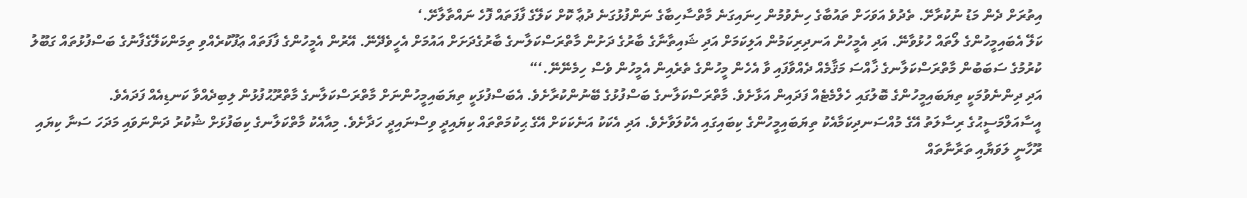އިތުރަށް ދެން މަޑު ނުކުރާށޭ. ތެދުވެ އަވަހަށް ތައުބާގެ ހިނެވުމުން ހިނައިގަނެ މާތްސާހިބާގެ ނަންފުޅުގަނެ ދުޢާ ކޮށް ކަލޭގެ ފާފަތައް ފޮހެ ނައްތާލާށޭ.‘
ކަލޭ އެބައިމީހުންގެ ލޯތައް ހުޅުވާނޭ. އަދި އެމީހުން އަނދިރިކަމުން އަލިކަމަށް އަދި ޝައިތާނާގެ ބާރުގެ ދަށުން މާތްރަސްކަލާނގެ ބާރުގެދަށަށް އައުމަށް އެހީވެދޭނޭ. އޭރުން އެމީހުންގެ ފާފަތައް ޢަފޫކުރެއްވި ތިމަންކަލޭގެފާނުގެ ބަސްފުޅުތައް ގަބޫލު ކުރުމުގެ ސަބަބުން މާތްރަސްކަލާނގެ ޚާއްސަ މަޤާމެއް ދެއްވާފައި ވާ އެހެން މީހުންގެ ތެރެއިން އެމީހުން ވެސް ހިމެނޭނޭ.‘“
އަދި ދިންނެވުމަކީ ތިޔަބައިމީހުންގެ ބޮލުގައި ހެލްމެޓެއް ފަދައިން އަޅާށެވެ. މާތްރަސްކަލާނގެ ބަސްފުޅުގެ ބޭނުންކުރާށެވެ. އެބަސްފުޅަކީ ތިޔަބައިމީހުންނަށް މާތްރަސްކަލާނގެ މާތްރޫޙުފުޅުން ލިބިދެއްވާ ކަނޑިއެއް ފަދައެވެ.
އީސާއަލްމަސީޙުގެ ރިސާލަތު އޭގެ މުއްސަނދިކަމާއެކު ތިޔަބައިމީހުންގެ ކިބައިގައި އެކުލަވާށެވެ. އަދި އެކަކު އަނެކަކަށް އޭގެ ޙިކުމަތްތައް ކިޔައިދީ ވިސްނައިދީ ހަދާށެވެ. މިއާއެކު މާތްކަލާނގެ ކިބަފުޅަށް ޝުކުރު ދަންނަވައި މަދަހަ ސަނާ ކިޔައި ރޫހާނީ ލަވަޔާއި ތަރާނާތައް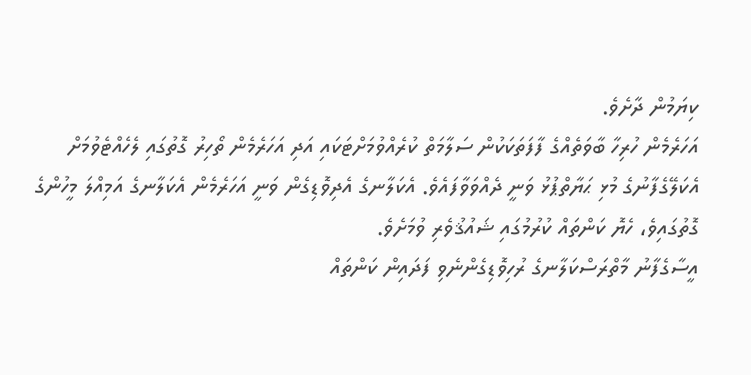ކިޔަމުން ދާށެވެ.
އަހަރެމެން ހުރިހާ ބާވަތެއްގެ ފާފަތަކަކުން ސަލާމަތް ކުރެއްވުމަށްޓަކައި އަދި އަހަރެމެން ތޯހިރު ގޮތުގައި ލެހެއްޓެވުމަށް އެކަލޭގެފާނުގެ މުޅި ޙަޔާތްޕުޅު ވަނީ ދެއްވަވާފައެވެ. އެކަލާނގެ އެދިވޮޑިގެން ވަނީ އަހަރެމެން އެކަލާނގެ އަމިއްލަ މީހުންގެ ގޮތުގައިވެ، ހެޔޮ ކަންތައް ކުރުމުގައި ޝައުޤުވެރި ވުމަށެވެ.
އީސާގެފާނު މާތްރަސްކަލާނގެ ރުހިވޮޑިގެންނެވި ފަދައިން ކަންތައް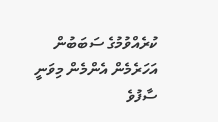ކުރެއްވުމުގެ ސަބަބުން އަހަރެމެން އެންމެން މިވަނީ ސާފުވެ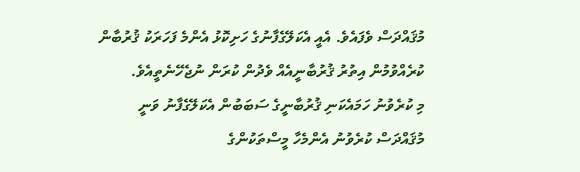މުޤައްދަސް ވެފައެވެ. އެއީ އެކަލޭގެފާނުގެ ހަށިކޮޅު އެންމެ ފަހަރަކު ޤުރުބާން ކުރެއްވުމުން އިތުރު ޤުރުބާނީއެއް ވެދުން ކުރަން ނުޖެހޭނެތީއެވެ.
މި ކުރެވުނު ހަމައެކަނި ޤުރުބާނީގެ ސަބަބުން އެކަލޭގެފާނު ވަނީ މުޤައްދަސް ކުރެވުނު އެންމެހާ މީސްތަކުންގެ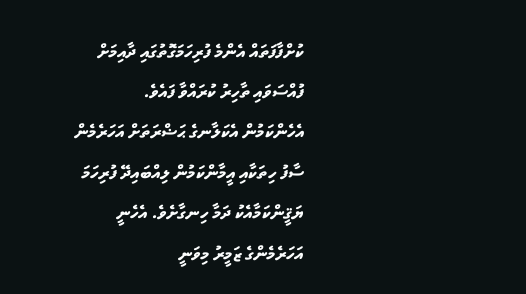ކުށްފާފަތައް އެންމެ ފުރިހަމަގޮތުގައި ދާއިމަށް ފުއްސަވައި ތާހިރު ކުރައްވާ ފައެވެ.
އެހެންކަމުން އެކަލާނގެ ޙަޟްރަތަށް އަހަރެމެން ސާފު ހިތަކާއި އީމާންކަމުން ލިއްބައިދޭ ފުރިހަމަ ޔަޤީންކަމާއެކު ދަމާ ހިނގާށެވެ. އެހެނީ އަހަރެމެންގެ ޒަމީރު މިވަނީ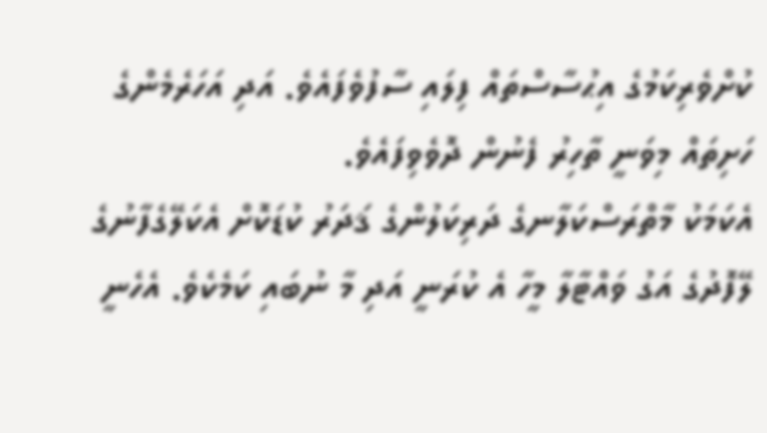ކުށްވެރިކަމުގެ އިޙުސާސްތައް ފިލައި ސާފުވެފައެވެ. އަދި އަހަރެމެންގެ ހަށިތައް މިވަނީ ތާހިރު ފެނުން ދޮވެވިފައެވެ.
އެކަމަކު މާތްރަސްކަލާނގެ ދަރިކަލުންގެ ޤަދަރު ކުޑަކޮށް އެކަލޭގެފާނުގެ ލޭފޮދުގެ އަގު ވައްޓާލާ މީހާ އެ ކުރަނީ އަދި މާ ނުބައި ކަމެކެވެ. އެހެނީ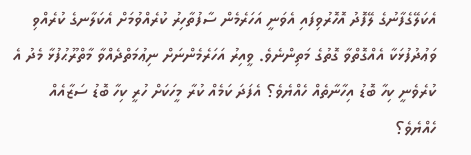އެކަލޭގެފާނުގެ ލޭފޮދު އޮހޮރުވިފައި އެވަނީ އަހަރެމެން ސާފުތާހިރު ކުރެއްވުމަށް އެކަލާނގެ ކުރެއްވި ވަޢުދުފުޅަކާ އެއްގޮތްވާ ގޮތުގެ މަތިންނެވެ. ވީއިރު އަހަރެމެންނަށް ނިޢުމަތްދެއްވާ މާތްރޫޙުފުޅާ މެދު އެ ކުރެވެނީ ކިހާ ބޮޑު އިހާނާތެއް ހެއްޔެވެ؟ އެފަދަ ކަމެއް ކުރާ މީހަކަށް ހުރީ ކިހާ ބޮޑު ސަޒާއެއް ހެއްޔެވެ؟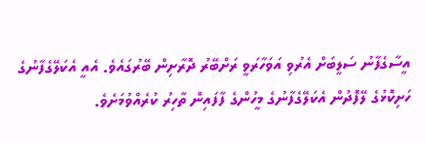އީސާގެފާނު ސަލީބަށް އެރުވި އަވަހާރަވީ ރަށްބޭރު ދޮރާށިން ބޭރުގައެވެ. އެއީ އެކަލޭގެފާނުގެ ހަށިކޮޅުގެ ލޭފޮދުން އެކަލޭގެފާނުގެ މީހުންގެ ފާފައިން ތާހިރު ކުރެއްވުމަށެވެ.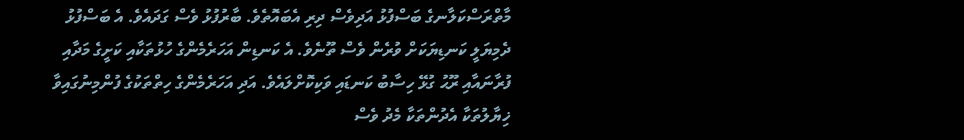މާތްރަސްކަލާނގެ ބަސްފުޅު އަދިވެސް ދިރި އެބައޮތެވެ. ބާރުފުޅު ވެސް ގަދައެވެ. އެ ބަސްފުޅު ދެމިޔަލީ ކަނޑިޔަކަށް ވުރެން ވެސް ތޫނެވެ. އެ ކަނޑިން އަހަރެމެންގެ ހުޅުތަކާއި ކަށީގެ މަދާއި ފުރާނައާއި ރޫޙު ގުޅޭ ހިސާބު ކަނޑައި ވަކިކޮށްލައެވެ. އަދި އަހަރެމެންގެ ހިތްތަކުގެ ފުންމިނުގައިވާ ޚިޔާލުތަކާ އެދުންތަކާ މެދު ވެސް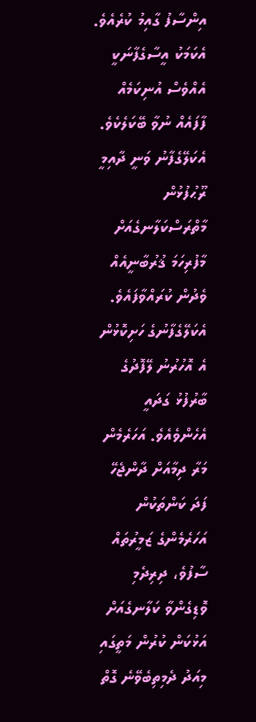އިންސާފު ގާއިމު ކުރެއެވެ.
އެކަމަކު އީސާގެފާނަކީ އެއްވެސް އުނިކަމެއް ފާފައެއް ނުވާ ބޭކަލެކެވެ. އެކަލޭގެފާނު ވަނީ ދާއިމީ ރޫޙުފުޅުން މާތްރަސްކަލާނގެއަށް މާފުރިހަމަ ޤުރުބާނީއެއް ވެދުން ކުރައްވާފައެވެ. އެކަލޭގެފާނުގެ ހަށިކޮޅުން އެ އޮހުރުނު ލޭފޮދުގެ ބާރުފުޅު ގަދައީ އެހެންވެއެވެ. އަހަރެމެން މަރާ ދިމާއަށް ދާންޖެހޭ ފަދަ ކަންތަކުން އަހަރެމެންގެ ޒަމީރުތައް ސާފުވެ، ދިރިދެމި ވޮޑިގެންވާ ކަލާނގެއަށް އަޅުކަން ކުރުން މަތީގައި މިއަދު ދެމިތިބެވޭނެ ގޮތް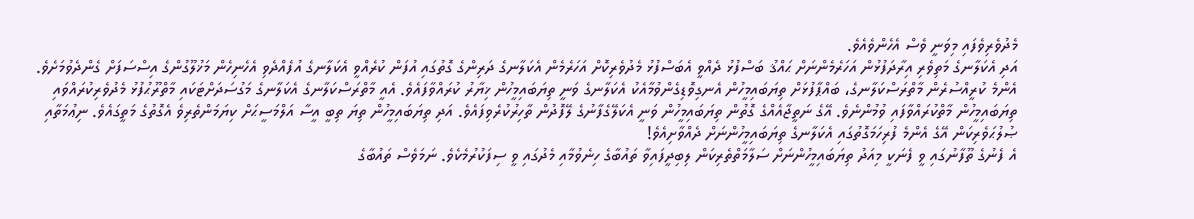މެދުވެރިވެފައި މިވަނީ ވެސް އެހެންވެއެވެ.
އަދި އެކަލާނގެ މަތިވެރި އިރާދަފުޅުން އަހަރެމެންނަށް ޙައްޤު ބަސްފުޅު ދެއްވީ އެބަސްފުޅު މެދުވެރިކޮށް އަހަރެމެން އެކަލާނގެ ދަރިންގެ ގޮތުގައި އުފަން ކުރެއްވީ އެކަލާނގެ އުފެއްދެވި އެހެނިހެން މަޚުލޫގުންގެ އިސްސަފަށް ގެންދެވުމަށެވެ.
އެންމެ ކުރީއްސުރެން މާތްރަސްކަލާނގެ، ބައްޕާފުޅަށް ތިޔަބައިމީހުން އެނގިވޮޑިގެންވުމާއެކު އެކަލާނގެ ވަނީ ތިޔަބައިމީހުން ޚިޔާރު ކުރައްވާފައެވެ. އެއީ މާތްރަސްކަލާނގެ އެކަލާނގެ މަގުސަދަށްޓަކައި މާތްރޫޙުފުޅު މެދުވެރިކުރައްވައި ތިޔަބައިމީހުން މާތްކުރައްވާފައި ވުމުންނެވެ. އޭގެ ނަތީޖާއެއްގެ ގޮތުން ތިޔަބައިމީހުން ވަނީ އެކަލޭގެފާނުގެ ލޭފޮދުން ތާހިރުކުރެވިފައެވެ. އަދި ތިޔަބައިމީހުން ތިޔަ ތިބީ އީސާ އަލްމަސީޙަށް ކިޔަމަންތެރިވެ އެގޮތުގެ މަތީގައެވެ. ނިޢުމަތާއި ޞުލުޙަވެރިކަން އޭގެ އެންމެ ފުރިހަމަގޮތުގައި އެކަލާނގެ ތިޔަބައިމީހުންނަށް ދެއްވާށިއެވެ!
އެ ފެނުގެ ތޫފާނުގައި ވީ ފެނަކީ މިއަދު ތިޔަބައިމީހުންނަށް ސަލާމަތްތެރިކަން ލިބިދީފައިވާ ތައުބާގެ ހިނެވުމާއި މެދުގައި ވީ ސިފަކުރުމެކެވެ. ނަމަވެސް ތައުބާގެ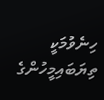ހިނެވުމަކީ ތިޔަބައިމީހުންގެ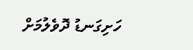ހަށިގަނޑު ދޮވެލުމަށް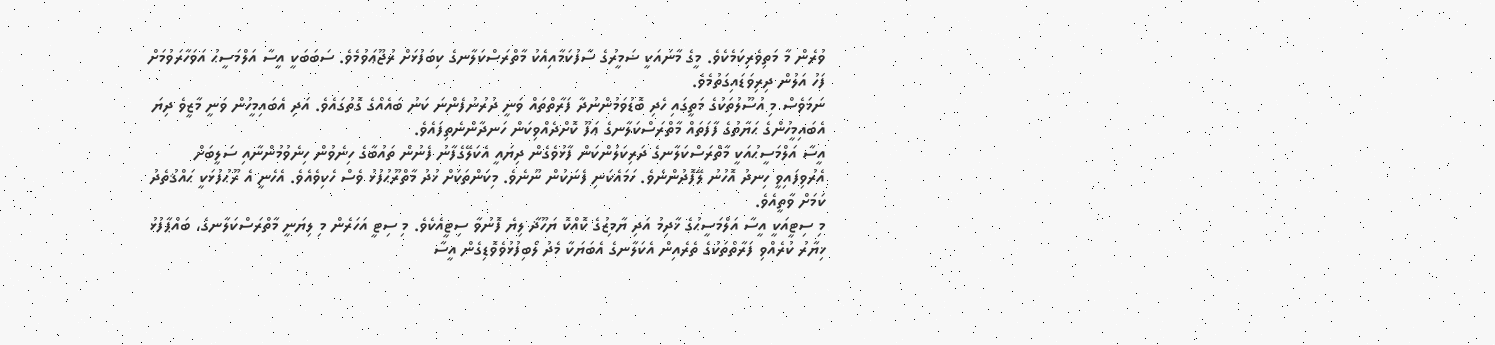ވުރެން މާ މަތިވެރިކަމެކެވެ. މީގެ މާނައަކީ ޟަމީރުގެ ސާފުކަމާއިއެކު މާތްރަސްކަލާނގެ ކިބަފުޅަށް ރުޖޫޢަވުމެވެ. ސަބަބަކީ އީސާ އަލްމަސީޙު އަވަހާރަވުމަށް ފަހު އަލުން ދިރިވަޑައިގަތުމެވެ.
ނަމަވެސް މި އުސޫލުތަކުގެ މަތީގައި ހެދި ބޮޑުވަމުންނުދާ ފަރާތްތައް ވަނީ ދުރުނުފެންނަ ކަނު ބައެއްގެ ގޮތުގައެވެ. އަދި އެބައިމީހުން ވަނީ މާޒީވެ ދިޔަ އެބައިމީހުންގެ ޙަޔާތުގެ ފާފަތައް މާތްރަސްކަލާނގެ ޢަފޫ ކޮށްދެއްވިކަން ހަނދާންނެތިފައެވެ.
އީސާ އަލްމަސީޙުއަކީ މާތްރަސްކަލާނގެ ދަރިކަލުންކަން ފާޅުވެގެން ދިޔައީ އެކަލޭގެފާނު ފެނުން ތައުބާގެ ހިނެވުން ހިނެވުމުންނާއި ސަލީބަށް އެރުވިފައިވީ ހިނދު އޮހުނު ލޭފޮދުންނެވެ. ހަމައެކަނި ފެނަކުން ނޫނެވެ. މިކަންތަކަށް ޚުދު މާތްރޫޙުފުޅު ވެސް ހެކިވެއެވެ. އެހެނީ އެ ރޫޙުފުޅަކީ ޙައްޤުތެދު ކަމަށް ވާތީއެވެ.
މި ސިޓީއަކީ އީސާ އަލްމަސީޙުގެ ޚާދިމު އަދި ޔާމިޒުގެ ކޮއްކޮ ޔަހޫޛާ ލިޔެ ފޮނުވާ ސިޓީއެކެވެ. މި ސިޓީ އަހަރެން މި ލިޔަނީ މާތްރަސްކަލާނގެ، ބައްޕާފުޅު ޚިޔާރު ކުރެއްވި ފަރާތްތަކުގެ ތެރެއިން އެކަލާނގެ އެބަޔަކާ މެދު ލޯބިފުޅުވެވޮޑިގެން އީސާ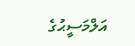އަލްމަސީޙުގެ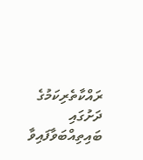ރައްކާތެރިކަމުގެ ދަށުގައި ބައިތިއްބަވާފައިވާ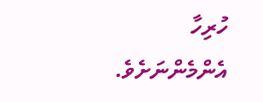ހުރިހާ އެންމެންނަށެވެ.